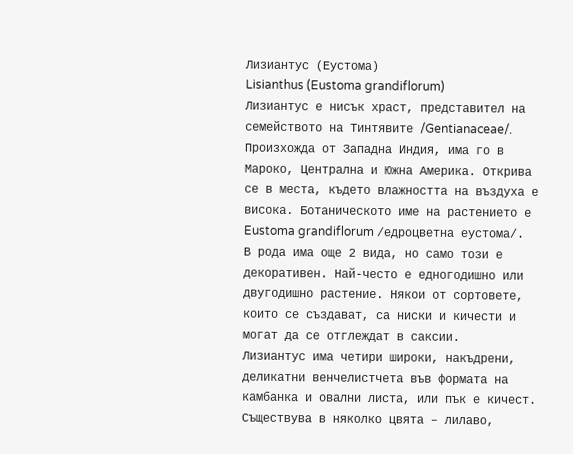Лизиантус (Еустома)
Lisianthus (Eustoma grandiflorum)
Лизиантус е нисък храст, представител на семейството на Тинтявите /Gentianaceae/. Произхожда от Западна Индия, има го в Мароко, Централна и Южна Америка. Открива се в места, където влажността на въздуха е висока. Ботаническото име на растението е Eustoma grandiflorum /едроцветна еустома/. В рода има още 2 вида, но само този е декоративен. Най-често е едногодишно или двугодишно растение. Някои от сортовете, които се създават, са ниски и кичести и могат да се отглеждат в саксии.
Лизиантус има четири широки, накъдрени, деликатни венчелистчета във формата на камбанка и овални листа, или пък е кичест. Съществува в няколко цвята – лилаво,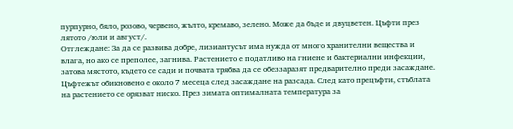пурпурно, бяло, розово, червено, жълто, кремаво, зелено. Може да бъде и двуцветен. Цъфти през лятото /юли и август/.
Отглеждане: За да се развива добре, лизиантусът има нужда от много хранителни вещества и влага, но ако се преполее, загнива. Растението е податливо на гниене и бактериални инфекции, затова мястото, където се сади и почвата трябва да се обеззаразят предварително преди засаждане. Цъфтежът обикновено е около 7 месеца след засаждане на разсада. След като прецъфти, стъблата на растението се орязват ниско. През зимата оптималната температура за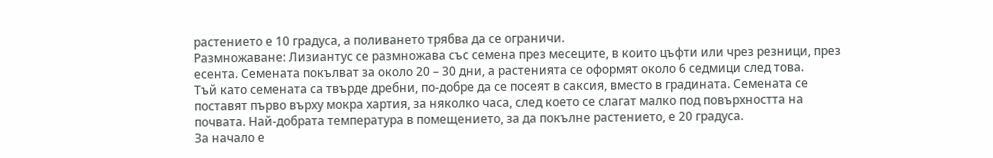растението е 10 градуса, а поливането трябва да се ограничи.
Размножаване: Лизиантус се размножава със семена през месеците, в които цъфти или чрез резници, през есента. Семената покълват за около 20 – 30 дни, а растенията се оформят около 6 седмици след това.
Тъй като семената са твърде дребни, по-добре да се посеят в саксия, вместо в градината. Семената се поставят първо върху мокра хартия, за няколко часа, след което се слагат малко под повърхността на почвата. Най-добрата температура в помещението, за да покълне растението, е 20 градуса.
За начало е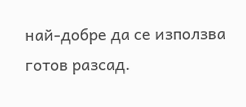най-добре да се използва готов разсад.